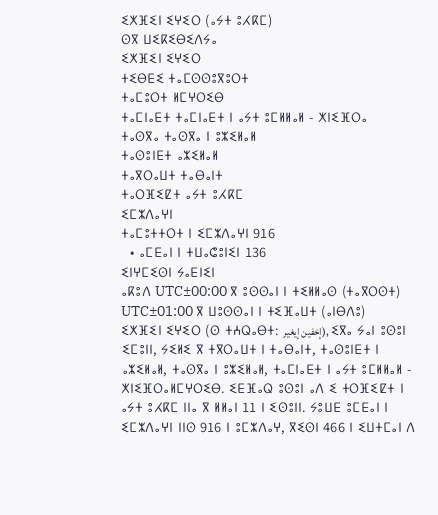ⵉⵅⴼⵉⵏ ⵉⵖⵉⵔ (ⴰⵢⵜ ⵓⵃⴽⵎ)
ⵙⴳ ⵡⵉⴽⵉⴱⵉⴷⵢⴰ
ⵉⵅⴼⵉⵏ ⵉⵖⵉⵔ
ⵜⵉⴱⴹⵉ ⵜⴰⵎⵙⵙⵓⴳⵓⵔⵜ
ⵜⴰⵎⵓⵔⵜ ⵍⵎⵖⵔⵉⴱ
ⵜⴰⵎⵏⴰⴹⵜ ⵜⴰⵎⵏⴰⴹⵜ ⵏ ⴰⵢⵜ ⵓⵎⵍⵍⴰⵍ - ⵅⵏⵉⴼⵔⴰ
ⵜⴰⵙⴳⴰ ⵜⴰⵙⴳⴰ ⵏ ⵓⵣⵉⵍⴰⵍ
ⵜⴰⵙⵓⵏⴹⵜ ⴰⵣⵉⵍⴰⵍ
ⵜⴰⴳⵔⴰⵡⵜ ⵜⴰⴱⴰⵏⵜ
ⵜⴰⵔⴼⵉⵇⵜ ⴰⵢⵜ ⵓⵃⴽⵎ
ⵉⵎⵣⴷⴰⵖⵏ
ⵜⴰⵎⵓⵜⵜⵔⵜ ⵏ ⵉⵎⵣⴷⴰⵖⵏ 916
  • ⴰⵎⴹⴰⵏ ⵏ ⵜⵡⴰⵛⵓⵏⵉⵏ 136
ⵉⵏⵖⵎⵉⵙⵏ ⵢⴰⴹⵏⵉⵏ
ⴰⴽⵓⴷ UTC±00:00 ⴳ ⵓⵙⵙⴰⵏ ⵏ ⵜⵉⵍⵍⴰⵙ (ⵜⴰⴳⵔⵙⵜ)
UTC±01:00 ⴳ ⵡⵓⵙⵙⴰⵏ ⵏ ⵜⵉⴼⴰⵡⵜ (ⴰⵏⴱⴷⵓ)
ⵉⵅⴼⵉⵏ ⵉⵖⵉⵔ (ⵙ ⵜⵄⵕⴰⴱⵜ: إخفين إيغير), ⵉⴳⴰ ⵢⴰⵏ ⵓⵙⵓⵏ ⵉⵎⵓⵏⵏ, ⵢⵉⵍⵉ ⴳ ⵜⴳⵔⴰⵡⵜ ⵏ ⵜⴰⴱⴰⵏⵜ, ⵜⴰⵙⵓⵏⴹⵜ ⵏ ⴰⵣⵉⵍⴰⵍ, ⵜⴰⵙⴳⴰ ⵏ ⵓⵣⵉⵍⴰⵍ, ⵜⴰⵎⵏⴰⴹⵜ ⵏ ⴰⵢⵜ ⵓⵎⵍⵍⴰⵍ - ⵅⵏⵉⴼⵔⴰⵍⵎⵖⵔⵉⴱ. ⵉⴹⴼⴰⵕ ⵓⵙⵓⵏ ⴰⴷ ⵉ ⵜⵔⴼⵉⵇⵜ ⵏ ⴰⵢⵜ ⵓⵃⴽⵎ ⵏⵏⴰ ⴳ ⵍⵍⴰⵏ 11 ⵏ ⵉⵙⵓⵏⵏ. ⵢⵓⵡⴹ ⵓⵎⴹⴰⵏ ⵏ ⵉⵎⵣⴷⴰⵖⵏ ⵏⵏⵙ 916 ⵏ ⵓⵎⵣⴷⴰⵖ, ⴳⵉⵙⵏ 466 ⵏ ⵉⵡⵜⵎⴰⵏ ⴷ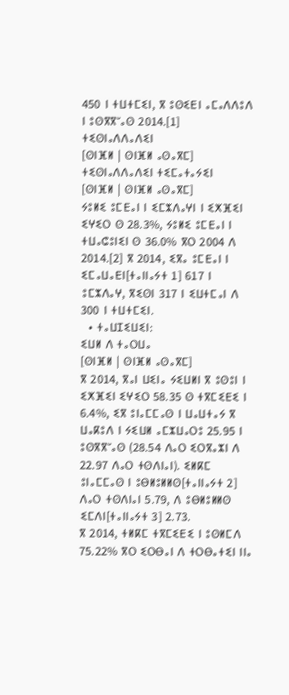450 ⵏ ⵜⵡⵜⵎⵉⵏ, ⴳ ⵓⵙⵉⴹⵏ ⴰⵎⴰⴷⴷⵓⴷ ⵏ ⵓⵙⴳⴳⵯⴰⵙ 2014.[1]
ⵜⵉⵙⵏⴰⴷⴷⴰⴷⵉⵏ
[ⵙⵏⴼⵍ | ⵙⵏⴼⵍ ⴰⵙⴰⴳⵎ]
ⵜⵉⵙⵏⴰⴷⴷⴰⴷⵉⵏ ⵜⵉⵎⴰⵜⴰⵢⵉⵏ
[ⵙⵏⴼⵍ | ⵙⵏⴼⵍ ⴰⵙⴰⴳⵎ]
ⵢⵓⵍⵉ ⵓⵎⴹⴰⵏ ⵏ ⵉⵎⵣⴷⴰⵖⵏ ⵏ ⵉⵅⴼⵉⵏ ⵉⵖⵉⵔ ⵙ 28.3%, ⵢⵓⵍⵉ ⵓⵎⴹⴰⵏ ⵏ ⵜⵡⴰⵛⵓⵏⵉⵏ ⵙ 36.0% ⴳⵔ 2004 ⴷ 2014.[2] ⴳ 2014, ⵉⴳⴰ ⵓⵎⴹⴰⵏ ⵏ ⵉⵎⴰⵡⴰⴹⵏ[ⵜⴰⵏⵏⴰⵢⵜ 1] 617 ⵏ ⵓⵎⵣⴷⴰⵖ, ⴳⵉⵙⵏ 317 ⵏ ⵉⵡⵜⵎⴰⵏ ⴷ 300 ⵏ ⵜⵡⵜⵎⵉⵏ.
  • ⵜⴰⵡⵊⵉⵡⵉⵏ:
ⵉⵡⵍ ⴷ ⵜⴰⵔⵡⴰ
[ⵙⵏⴼⵍ | ⵙⵏⴼⵍ ⴰⵙⴰⴳⵎ]
ⴳ 2014, ⴳⴰⵏ ⵡⵉⵏⴰ ⵢⵉⵡⵍⵏ ⴳ ⵓⵙⵓⵏ ⵏ ⵉⵅⴼⵉⵏ ⵉⵖⵉⵔ 58.35 ⵙ ⵜⴳⵎⵉⴹⵉ ⵏ 6.4%, ⵉⴳ ⵓⵏⴰⵎⵎⴰⵙ ⵏ ⵡⴰⵡⵜⴰⵢ ⴳ ⵡⴰⴽⵓⴷ ⵏ ⵢⵉⵡⵍ ⴰⵎⵣⵡⴰⵔⵓ 25.95 ⵏ ⵓⵙⴳⴳⵯⴰⵙ (28.54 ⴷⴰⵔ ⵉⵔⴳⴰⵣⵏ ⴷ 22.97 ⴷⴰⵔ ⵜⵙⴷⵏⴰⵏ). ⵉⵍⴽⵎ ⵓⵏⴰⵎⵎⴰⵙ ⵏ ⵓⴱⵍⵓⵍⵍⵙ[ⵜⴰⵏⵏⴰⵢⵜ 2] ⴷⴰⵔ ⵜⵙⴷⵏⴰⵏ 5.79, ⴷ ⵓⴱⵍⵓⵍⵍⵙ ⵉⵎⴷⵏ[ⵜⴰⵏⵏⴰⵢⵜ 3] 2.73.
ⴳ 2014, ⵜⵍⴽⵎ ⵜⴳⵎⵉⴹⵉ ⵏ ⵓⵙⵍⵎⴷ 75.22% ⴳⵔ ⵉⵔⴱⴰⵏ ⴷ ⵜⵔⴱⴰⵜⵉⵏ ⵏⵏⴰ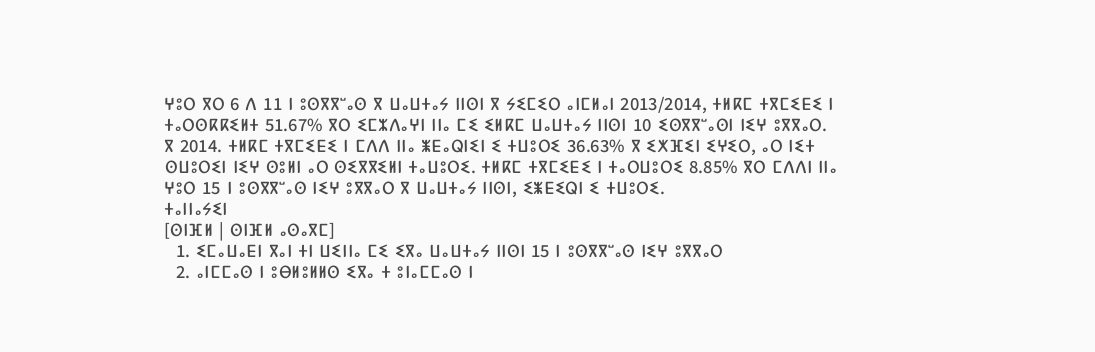ⵖⵓⵔ ⴳⵔ 6 ⴷ 11 ⵏ ⵓⵙⴳⴳⵯⴰⵙ ⴳ ⵡⴰⵡⵜⴰⵢ ⵏⵏⵙⵏ ⴳ ⵢⵉⵎⵉⵔ ⴰⵏⵎⵍⴰⵏ 2013/2014, ⵜⵍⴽⵎ ⵜⴳⵎⵉⴹⵉ ⵏ ⵜⴰⵔⵙⴽⴽⵉⵍⵜ 51.67% ⴳⵔ ⵉⵎⵣⴷⴰⵖⵏ ⵏⵏⴰ ⵎⵉ ⵉⵍⴽⵎ ⵡⴰⵡⵜⴰⵢ ⵏⵏⵙⵏ 10 ⵉⵙⴳⴳⵯⴰⵙⵏ ⵏⵉⵖ ⵓⴳⴳⴰⵔ.
ⴳ 2014. ⵜⵍⴽⵎ ⵜⴳⵎⵉⴹⵉ ⵏ ⵎⴷⴷ ⵏⵏⴰ ⵥⴹⴰⵕⵏⵉⵏ ⵉ ⵜⵡⵓⵔⵉ 36.63% ⴳ ⵉⵅⴼⵉⵏ ⵉⵖⵉⵔ, ⴰⵔ ⵏⵉⵜ ⵙⵡⵓⵔⵉⵏ ⵏⵉⵖ ⵙⵓⵍⵏ ⴰⵔ ⵙⵉⴳⴳⵉⵍⵏ ⵜⴰⵡⵓⵔⵉ. ⵜⵍⴽⵎ ⵜⴳⵎⵉⴹⵉ ⵏ ⵜⴰⵔⵡⵓⵔⵉ 8.85% ⴳⵔ ⵎⴷⴷⵏ ⵏⵏⴰ ⵖⵓⵔ 15 ⵏ ⵓⵙⴳⴳⵯⴰⵙ ⵏⵉⵖ ⵓⴳⴳⴰⵔ ⴳ ⵡⴰⵡⵜⴰⵢ ⵏⵏⵙⵏ, ⵉⵥⴹⵉⵕⵏ ⵉ ⵜⵡⵓⵔⵉ.
ⵜⴰⵏⵏⴰⵢⵉⵏ
[ⵙⵏⴼⵍ | ⵙⵏⴼⵍ ⴰⵙⴰⴳⵎ]
  1. ⵉⵎⴰⵡⴰⴹⵏ ⴳⴰⵏ ⵜⵏ ⵡⵉⵏⵏⴰ ⵎⵉ ⵉⴳⴰ ⵡⴰⵡⵜⴰⵢ ⵏⵏⵙⵏ 15 ⵏ ⵓⵙⴳⴳⵯⴰⵙ ⵏⵉⵖ ⵓⴳⴳⴰⵔ
  2. ⴰⵏⵎⵎⴰⵙ ⵏ ⵓⴱⵍⵓⵍⵍⵙ ⵉⴳⴰ ⵜ ⵓⵏⴰⵎⵎⴰⵙ ⵏ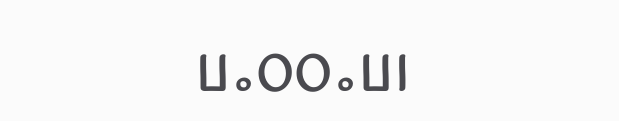ⵡⴰⵔⵔⴰⵡⵏ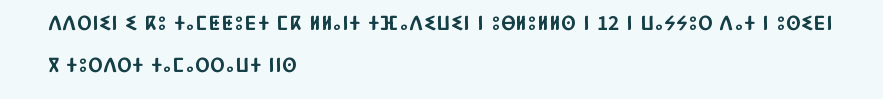ⴷⴷⵔⵏⵉⵏ ⵉ ⴽⵓ ⵜⴰⵎⵟⵟⵓⴹⵜ ⵎⴽ ⵍⵍⴰⵏⵜ ⵜⴼⴰⴷⵉⵡⵉⵏ ⵏ ⵓⴱⵍⵓⵍⵍⵙ ⵏ 12 ⵏ ⵡⴰⵢⵢⵓⵔ ⴷⴰⵜ ⵏ ⵓⵙⵉⴹⵏ ⴳ ⵜⵓⵔⴷⵔⵜ ⵜⴰⵎⴰⵔⵔⴰⵡⵜ ⵏⵏⵙ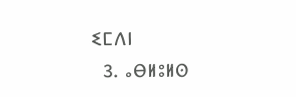ⵉⵎⴷⵏ
  3. ⴰⴱⵍⵓⵍⵙ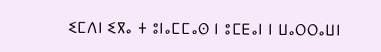ⵉⵎⴷⵏ ⵉⴳⴰ ⵜ ⵓⵏⴰⵎⵎⴰⵙ ⵏ ⵓⵎⴹⴰⵏ ⵏ ⵡⴰⵔⵔⴰⵡⵏ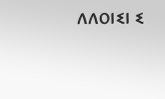ⴷⴷⵔⵏⵉⵏ ⵉ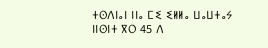ⵜⵙⴷⵏⴰⵏ ⵏⵏⴰ ⵎⵉ ⵉⵍⵍⴰ ⵡⴰⵡⵜⴰⵢ ⵏⵏⵙⵏⵜ ⴳⵔ 45 ⴷ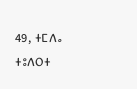49, ⵜⵎⴷⴰ ⵜⵓⴷⵔⵜ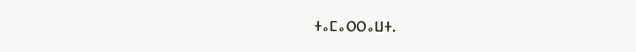ⵜⴰⵎⴰⵔⵔⴰⵡⵜ.